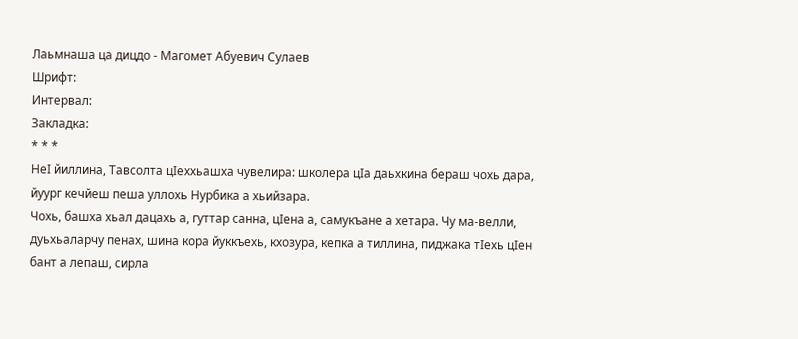Лаьмнаша ца дицдо - Магомет Абуевич Сулаев
Шрифт:
Интервал:
Закладка:
* * *
НеI йиллина, Тавсолта цIеххьашха чувелира: школера цIа даьхкина бераш чохь дара, йуург кечйеш пеша уллохь Нурбика а хьийзара.
Чохь, башха хьал дацахь а, гуттар санна, цIена а, самукъане а хетара. Чу ма-велли, дуьхьаларчу пенах, шина кора йуккъехь, кхозура, кепка а тиллина, пиджака тIехь цIен бант а лепаш, сирла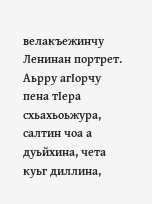велакъежинчу Ленинан портрет. Аьрру агIорчу пена тIера схьахьоьжура, салтин чоа а дуьйхина, чета куьг диллина,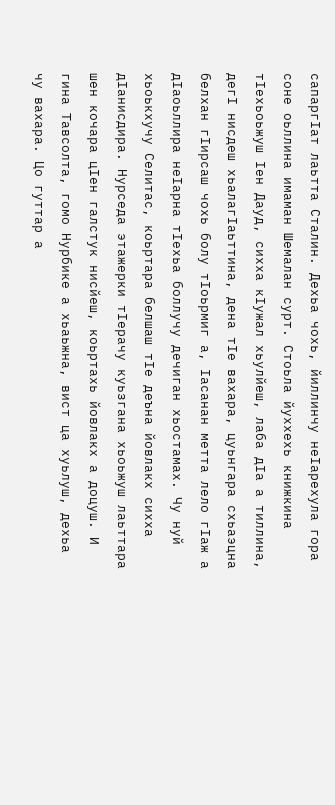сапаргIат лаьтта Сталин. Дехьа чохь, йиллинчу неIарехула гора соне оьллина имаман Шемалан сурт. Стоьла йуххехь книжкина тIехьоьжуш Iен Дауд, сихха кIужал хьулйеш, лаба дIа а тиллина, дегI нисдеш хьалагIаьттина, дена тIе вахара, цуьнгара схьаэцна белхан гIирсаш чохь болу тIоьрмиг а, Iасанан метта лело гIаж а дIаоьллира неIарна тIехьа боллучу дечиган хьостамах. Чу нуй хьоькхучу Селитас, коьртара белшаш тIе деъна йовлакх сихха дIанисдира. Нурседа этажерки тIерачу куьзгана хьоьжуш лаьттара шен кочара цIен галстук нисйеш, коьртахь йовлакх а доцуш. И гина Тавсолта, гомо Нурбике а хьаьжна, вист ца хуьлуш, дехьа чу вахара. Цо гуттар а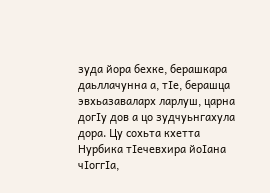зуда йора бехке, берашкара даьллачунна а, тIе, берашца эвхьазаваларх ларлуш, царна догIу дов а цо зудчуьнгахула дора. Цу сохьта кхетта Нурбика тIечевхира йоIана чIоггIа,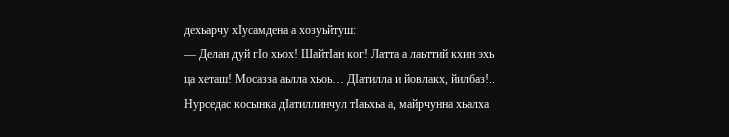дехьарчу хIусамдена а хозуьйтуш:
— Делан дуй гIо хьох! ШайтIан ког! Латта а лаьттий кхин эхь ца хеташ! Мосазза аьлла хьоь… ДIатилла и йовлакх, йилбаз!..
Нурседас косынка дIатиллинчул тIаьхьа а, майрчунна хьалха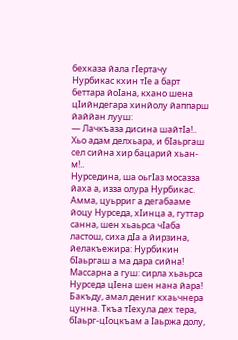бехказа йала гIертачу Нурбикас кхин тIе а барт беттара йоIана, кхано шена цIийндегара хинйолу йаппарш йаййан лууш:
— Лачкъаза дисина шайтIа!.. Хьо адам делхьара, и бIаьргаш сел сийна хир бацарий хьан-м!..
Нурседина, ша оьгIаз мосазза йаха а, изза олура Нурбикас. Амма, цуьрриг а дегабааме йоцу Нурседа, хIинца а, гуттар санна, шен хьаьрса чIаба ластош, сиха дIа а йирзина, йелакъежира: Нурбикин бIаьргаш а ма дара сийна! Массарна а гуш: сирла хьаьрса Нурседа цIена шен нана йара! Бакъду, амал дениг кхаьчнера цунна. Ткъа тIехула дех тера, бIаьрг-цIоцкъам а Iаьржа долу,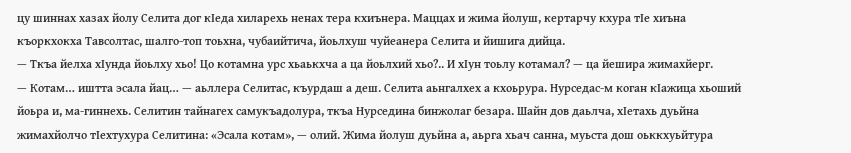цу шиннах хазах йолу Селита дог кIеда хиларехь ненах тера кхиънера. Маццах и жима йолуш, кертарчу кхура тIе хиъна къоркхокха Тавсолтас, шалго-топ тоьхна, чубаийтича, йоьлхуш чуйеанера Селита и йишига дийца.
— Ткъа йелха хIунда йоьлху хьо! Цо котамна урс хьаькхча а ца йоьлхий хьо?.. И хIун тоьлу котамал? — ца йешира жимахйерг.
— Котам… иштта эсала йац… — аьллера Селитас, къурдаш а деш. Селита аьнгалхех а кхоьрура. Нурседас-м коган кIажица хьоший йоьра и, ма-гиннехь. Селитин тайнагех самукъадолура, ткъа Нурседина бинжолаг безара. Шайн дов даьлча, хIетахь дуьйна жимахйолчо тIехтухура Селитина: «Эсала котам», — олий. Жима йолуш дуьйна а, аьрга хьач санна, муьста дош оьккхуьйтура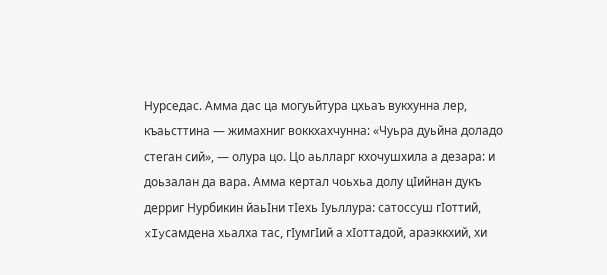Нурседас. Амма дас ца могуьйтура цхьаъ вукхунна лер, къаьсттина — жимахниг воккхахчунна: «Чуьра дуьйна доладо стеган сий», — олура цо. Цо аьлларг кхочушхила а дезара: и доьзалан да вара. Амма кертал чоьхьа долу цIийнан дукъ дерриг Нурбикин йаьIни тIехь Iуьллура: сатоссуш гIоттий, xIyсамдена хьалха тас, гIумгIий а хIоттадой, араэккхий, хи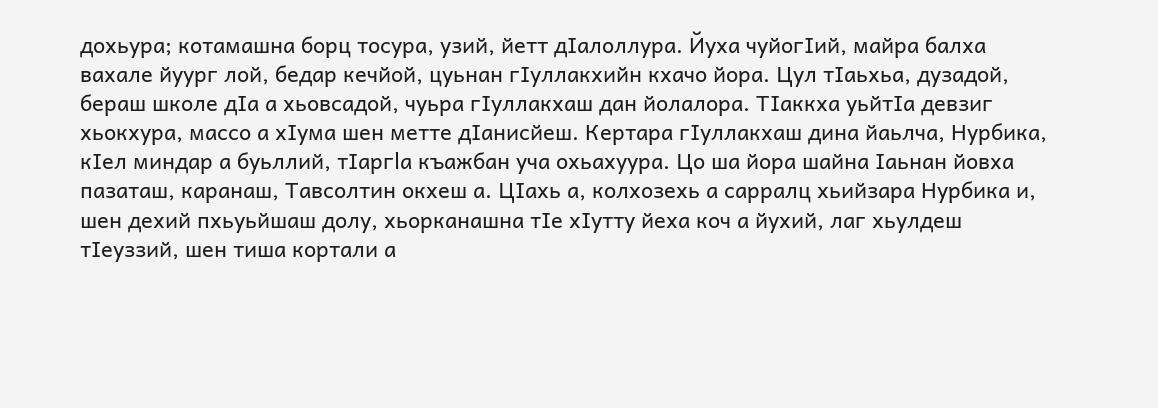дохьура; котамашна борц тосура, узий, йетт дIалоллура. Йуха чуйогIий, майра балха вахале йуург лой, бедар кечйой, цуьнан гIуллакхийн кхачо йора. Цул тIаьхьа, дузадой, бераш школе дIа а хьовсадой, чуьра гIуллакхаш дан йолалора. ТIаккха уьйтIа девзиг хьокхура, массо а хIума шен метте дIанисйеш. Кертара гIуллакхаш дина йаьлча, Нурбика, кIел миндар а буьллий, тIаргla къажбан уча охьахуура. Цо ша йора шайна Iаьнан йовха пазаташ, каранаш, Тавсолтин окхеш а. ЦIахь а, колхозехь а сарралц хьийзара Нурбика и, шен дехий пхьуьйшаш долу, хьорканашна тIе хIутту йеха коч а йухий, лаг хьулдеш тIеуззий, шен тиша кортали а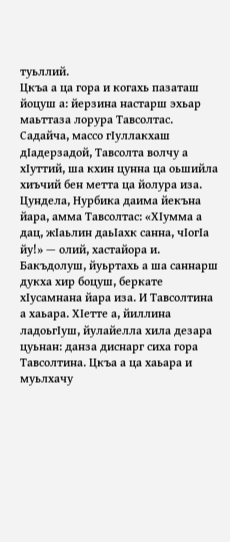туьллий.
Цкъа а ца гора и когахь пазаташ йоцуш а: йерзина настарш эхьар маьттаза лорура Тавсолтас. Садайча, массо гIуллакхаш дIадерзадой, Тавсолта волчу а хIуттий, ша кхин цунна ца оьшийла хиъчий бен метта ца йолура иза. Цундела, Нурбика даима йекъна йара, амма Тавсолтас: «ХIумма а дац, жIаьлин даьIахк санна, чIогIа йу!» — олий, хастайора и.
Бакъдолуш, йуьртахь а ша саннарш дукха хир боцуш, беркате хIусамнана йара иза. И Тавсолтина а хаьара. ХIетте а, йиллина ладоьгIуш, йулайелла хила дезара цуьнан: данза диснарг сиха гора Тавсолтина. Цкъа а ца хаьара и муьлхачу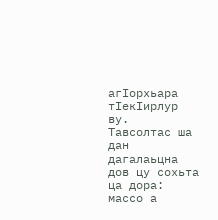агIорхьара тIекIирлур ву.
Тавсолтас ша дан дагалаьцна дов цу сохьта ца дора: массо а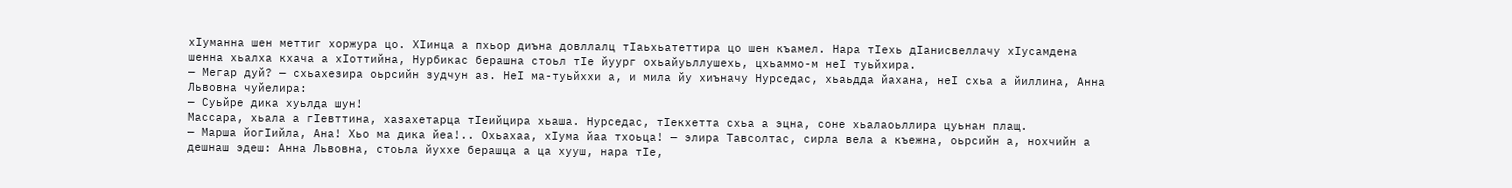хIуманна шен меттиг хоржура цо. ХIинца а пхьор диъна довллалц тIаьхьатеттира цо шен къамел. Нара тIехь дIанисвеллачу хIусамдена шенна хьалха кхача а хIоттийна, Нурбикас берашна стоьл тIе йуург охьайуьллушехь, цхьаммо-м неI туьйхира.
— Мегар дуй? — схьахезира оьрсийн зудчун аз. НеI ма-туьйххи а, и мила йу хиъначу Нурседас, хьаьдда йахана, неI схьа а йиллина, Анна Львовна чуйелира:
— Суьйре дика хуьлда шун!
Массара, хьала а гIевттина, хазахетарца тIеийцира хьаша. Нурседас, тIекхетта схьа а эцна, соне хьалаоьллира цуьнан плащ.
— Марша йогIийла, Ана! Хьо ма дика йеа!.. Охьахаа, хIума йаа тхоьца! — элира Тавсолтас, сирла вела а къежна, оьрсийн а, нохчийн а дешнаш эдеш: Анна Львовна, стоьла йуххе берашца а ца хууш, нара тIе,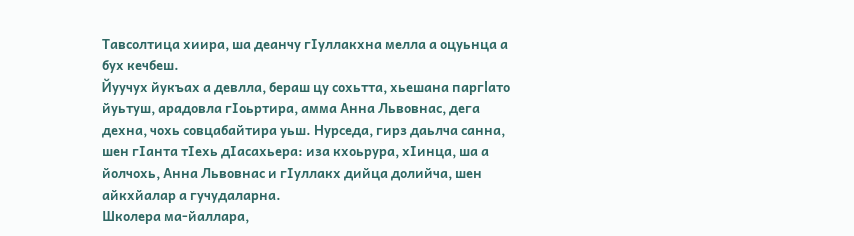Тавсолтица хиира, ша деанчу гIуллакхна мелла а оцуьнца а бух кечбеш.
Йуучух йукъах а девлла, бераш цу сохьтта, хьешана пapгlaто йуьтуш, арадовла гIоьртира, амма Анна Львовнас, дега дехна, чохь совцабайтира уьш. Нурседа, гирз даьлча санна, шен гIанта тIехь дIасахьера: иза кхоьрура, хIинца, ша а йолчохь, Анна Львовнас и гIуллакх дийца долийча, шен айкхйалар а гучудаларна.
Школера ма-йаллара,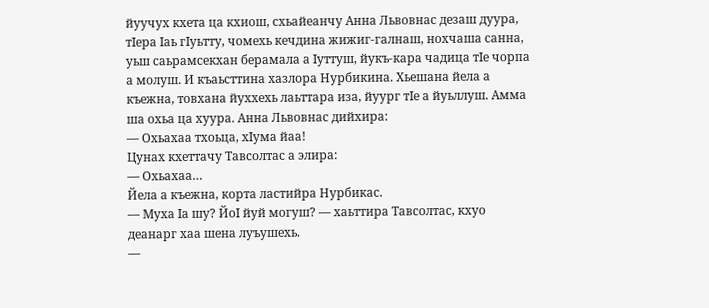йуучух кхета ца кхиош, схьайеанчу Анна Львовнас дезаш дуура, тIера Iаь гIуьтту, чомехь кечдина жижиг-галнаш, нохчаша санна, уьш саьрамсекхан берамала а Iуттуш, йукъ-кара чадица тIе чорпа а молуш. И къаьсттина хазлора Нурбикина. Хьешана йела а къежна, товхана йуххехь лаьттара иза, йуург тIе а йуьллуш. Амма ша охьа ца хуура. Анна Львовнас дийхира:
— Охьахаа тхоьца, хIума йаа!
Цунах кхеттачу Тавсолтас а элира:
— Охьахаа…
Йела а къежна, корта ластийра Нурбикас.
— Муха Iа шу? ЙоI йуй могуш? — хаьттира Тавсолтас, кхуо деанарг хаа шена луъушехь.
—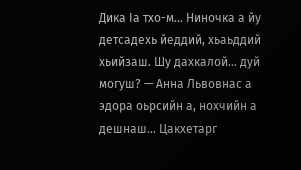Дика Iа тхо-м… Ниночка а йу детсадехь йеддий, хьаьддий хьийзаш. Шу дахкалой… дуй могуш? — Анна Львовнас а эдора оьрсийн а, нохчийн а дешнаш… Цакхетарг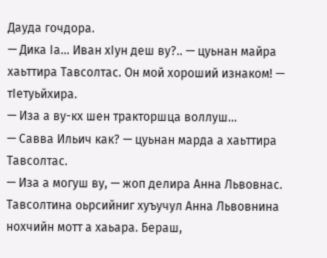Дауда гочдора.
— Дика Iа… Иван хIун деш ву?.. — цуьнан майра хаьттира Тавсолтас. Он мой хороший изнаком! — тIетуьйхира.
— Иза а ву-кх шен тракторшца воллуш…
— Савва Ильич как? — цуьнан марда а хаьттира Тавсолтас.
— Иза а могуш ву, — жоп делира Анна Львовнас.
Тавсолтина оьрсийниг хуъучул Анна Львовнина нохчийн мотт а хаьара. Бераш,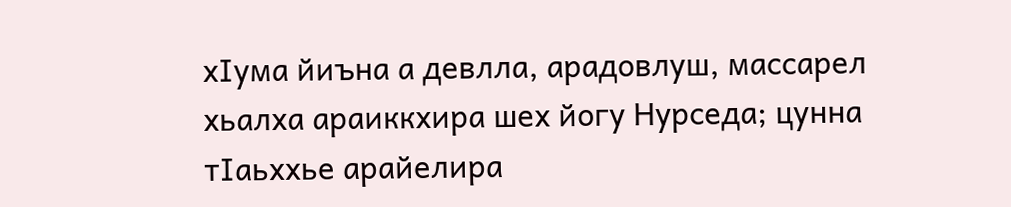хIума йиъна а девлла, арадовлуш, массарел хьалха араиккхира шех йогу Нурседа; цунна тIаьххье арайелира